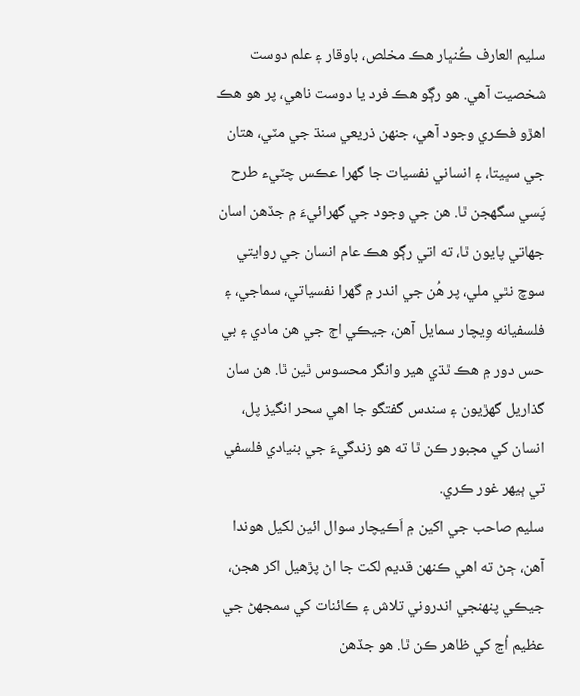سليم العارف ڪُنڀار ھڪ مخلص، باوقار ۽ علم دوست شخصيت آهي. ھو رڳو هڪ فرد يا دوست ناهي، پر هو هڪ اهڙو فڪري وجود آهي، جنھن ذريعي سنڌ جي مٽي، هتان جي سڀيتا، ۽ انساني نفسيات جا گھرا عڪس چٽيء طرح پَسي سگهجن ٿا. هن جي وجود جي گھرائيءَ ۾ جڏهن اسان جهاتي پايون ٿا، ته اتي رڳو هڪ عام انسان جي روايتي سوچ نٿي ملي، پر هُن جي اندر ۾ گھرا نفسياتي، سماجي، ۽ فلسفيانه وِيچار سمايل آهن، جيڪي اڄ جي هن مادي ۽ بي حس دور ۾ هڪ ٿڌي هير وانگر محسوس ٿين ٿا. هن سان گذاريل گهڙيون ۽ سندس گفتگو جا اهي سحر انگيز پل، انسان کي مجبور ڪن ٿا ته هو زندگيءَ جي بنيادي فلسفي تي ٻيھر غور ڪري.
سليم صاحب جي اکين ۾ اَڪيچار سوال ائين لکيل هوندا آهن، ڄڻ ته اهي ڪنھن قديم لکت جا اڻ پڙهيل اکر هجن، جيڪي پنھنجي اندروني تلاش ۽ ڪائنات کي سمجهڻ جي عظيم اُڃ کي ظاهر ڪن ٿا. هو جڏهن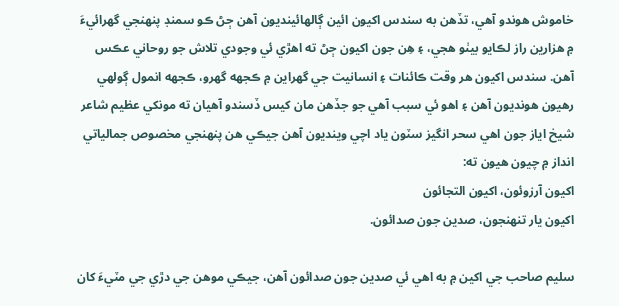خاموش هوندو آهي، تڏهن به سندس اکيون ائين ڳالهائينديون آهن ڄڻ ڪو سمنڊ پنھنجي گھرائيءَ ۾ هزارين راز لڪايو بيٺو هجي، ۽ هِن جون اکيون ڄڻ ته اهڙي ئي وجودي تلاش جو روحاني عڪس آهن. سندس اکيون هر وقت ڪائنات ۽ انسانيت جي گھراين ۾ ڪجهه گھرو، ڪجهه انمول ڳولهي رهيون هونديون آهن ۽ اهو ئي سبب آهي جو جڏهن مان کيس ڏسندو آهيان ته مونکي عظيم شاعر شيخ اياز جون اهي سحر انگيز سٽون ياد اچي وينديون آهن جيڪي هن پنھنجي مخصوص جمالياتي انداز ۾ چيون هيون ته:
اکيون آرزوئون، اکيون التجائون
اکيون يار تنھنجون، صدين جون صدائون.

سليم صاحب جي اکين ۾ به اهي ئي صدين جون صدائون آهن، جيڪي موهن جي دڙي جي مٽيءَ کان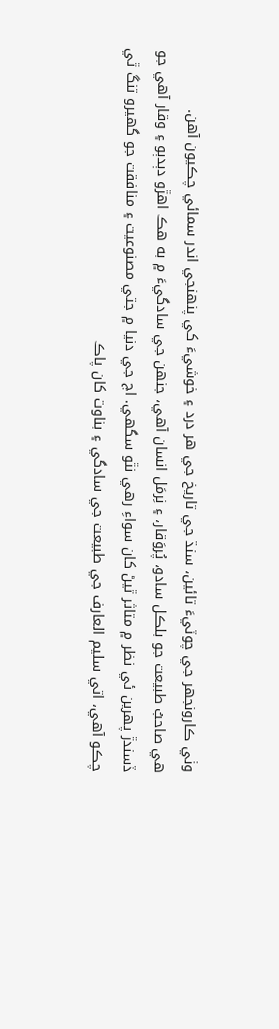وٺي ڪارونجهر جي چوٽيءَ تائين، سنڌ جي تاريخ جي هر درد ۽ خوشيءَ کي پنھنجي اندر سمائي چڪيون آهن.
هي صاحبُ طبيعت جو بلڪل سادو، پُروَقار، ۽ نِرمَل انسان آهي، جنھن جي سادگيءَ ۾ به هڪ اهڙو دٻدٻو ۽ وقار آهي جو ڏسندڙ پھرين ئي نظر ۾ متاثر ٿيڻ کان سواءِ رهي نٿو سگهي. اڄ جي دنيا ۾ جتي مصنوعيت ۽ منافقت جو گهيرو تنگ ٿي چڪو آهي، اتي سليم العارف جي طبيعت جي سادگي ۽ بناوت کان پاڪ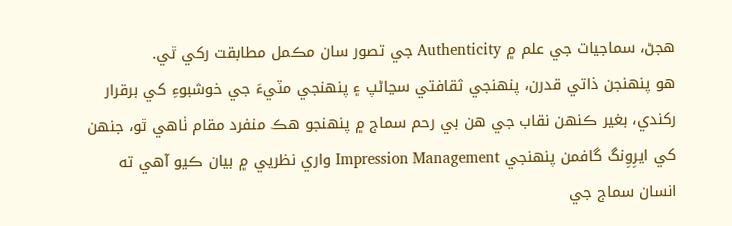هجڻ، سماجيات جي علم ۾ Authenticity جي تصور سان مڪمل مطابقت رکي ٿي.
هو پنھنجن ذاتي قدرن، پنھنجي ثقافتي سڃاڻپ ۽ پنھنجي مٽيءَ جي خوشبوءِ کي برقرار رکندي، بغير ڪنھن نقاب جي هن بي رحم سماج ۾ پنھنجو هڪ منفرد مقام ٺاهي ٿو، جنھن کي ايرِوِنگ گافمن پنھنجي Impression Management واري نظريي ۾ بيان ڪيو آهي ته انسان سماج جي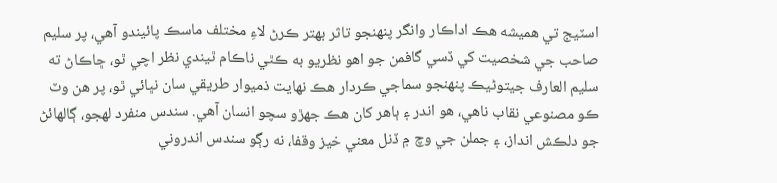اسٽيج تي هميشه هڪ اداڪار وانگر پنھنجو تاثر بھتر ڪرڻ لاءِ مختلف ماسڪ پائيندو آهي، پر سليم صاحب جي شخصيت کي ڏسي گافمن جو اهو نظريو به ڪٿي ناڪام ٿيندي نظر اچي ٿو، ڇاڪاڻ ته سليم العارف جيتوڻيڪ پنھنجو سماجي ڪردار هڪ نھايت ذميوار طريقي سان نڀائي ٿو، پر هن وٽ ڪو مصنوعي نقاب ناهي، هو اندر ۽ ٻاهر کان هڪ جھڙو سچو انسان آهي. سندس منفرد لھجو، ڳالھائڻ جو دلڪش انداز، ۽ جملن جي وچ ۾ ڏنل معني خيز وقفا، نه رڳو سندس اندروني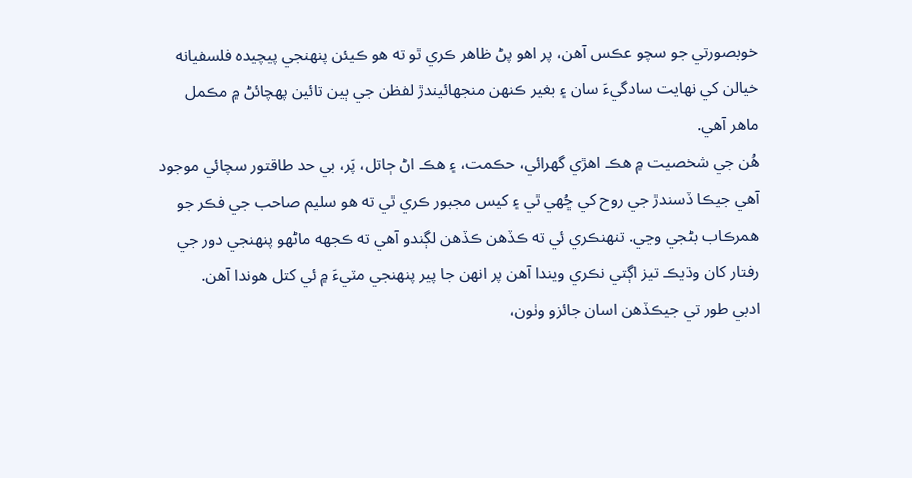خوبصورتي جو سچو عڪس آهن، پر اهو پڻ ظاهر ڪري ٿو ته هو ڪيئن پنھنجي پيچيده فلسفيانه خيالن کي نھايت سادگيءَ سان ۽ بغير ڪنھن منجهائيندڙ لفظن جي ٻين تائين پھچائڻ ۾ مڪمل ماهر آهي.
هُن جي شخصيت ۾ هڪ اهڙي گھرائي، حڪمت، ۽ هڪ اڻ ڄاتل، پَر، بي حد طاقتور سچائي موجود آهي جيڪا ڏسندڙ جي روح کي ڇُھي ٿي ۽ کيس مجبور ڪري ٿي ته هو سليم صاحب جي فڪر جو همرڪاب بڻجي وڃي. تنھنڪري ئي ته ڪڏهن ڪڏهن لڳندو آهي ته ڪجهه ماڻهو پنھنجي دور جي رفتار کان وڌيڪ تيز اڳتي نڪري ويندا آهن پر انھن جا پير پنھنجي مٽيءَ ۾ ئي کتل هوندا آهن.
ادبي طور تي جيڪڏهن اسان جائزو وٺون،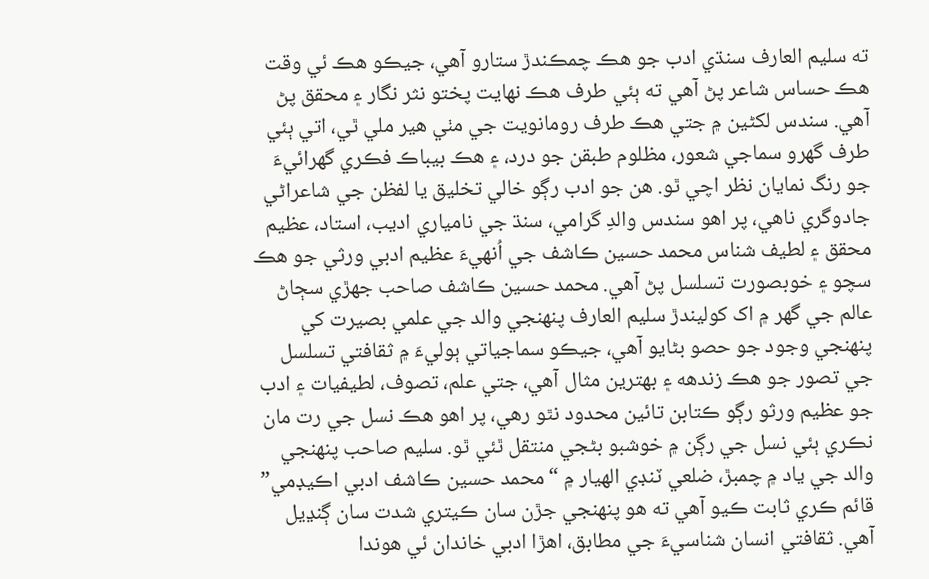ته سليم العارف سنڌي ادب جو هڪ چمڪندڙ ستارو آهي، جيڪو هڪ ئي وقت هڪ حساس شاعر پڻ آهي ته ٻئي طرف هڪ نھايت پختو نثر نگار ۽ محقق پڻ آهي. سندس لکڻين ۾ جتي هڪ طرف رومانويت جي مٺي هير ملي ٿي، اتي ٻئي طرف گھرو سماجي شعور، مظلوم طبقن جو درد، ۽ هڪ بيباڪ فڪري گھرائيءَ جو رنگ نمايان نظر اچي ٿو. هن جو ادب رڳو خالي تخليق يا لفظن جي شاعراڻي جادوگري ناهي، پر اهو سندس والدِ گرامي، سنڌ جي نامياري اديب، استاد، عظيم محقق ۽ لطيف شناس محمد حسين ڪاشف جي اُنهيءَ عظيم ادبي ورثي جو هڪ سچو ۽ خوبصورت تسلسل پڻ آهي. محمد حسين ڪاشف صاحب جھڙي سڄاڻ عالم جي گهر ۾ اک کوليندڙ سليم العارف پنھنجي والد جي علمي بصيرت کي پنھنجي وجود جو حصو بڻايو آهي، جيڪو سماجياتي ٻوليءَ ۾ ثقافتي تسلسل جي تصور جو هڪ زندهه ۽ بھترين مثال آهي، جتي علم، تصوف، لطيفيات ۽ ادب جو عظيم ورثو رڳو ڪتابن تائين محدود نٿو رهي، پر اهو هڪ نسل جي رت مان نڪري ٻئي نسل جي رڳن ۾ خوشبو بڻجي منتقل ٿئي ٿو. سليم صاحب پنھنجي والد جي ياد ۾ چمبڙ، ضلعي ٽنڊي الھيار ۾ “محمد حسين ڪاشف ادبي اڪيڊمي” قائم ڪري ثابت ڪيو آهي ته هو پنھنجي جڙن سان ڪيتري شدت سان ڳنڍيل آهي. ثقافتي انسان شناسيءَ جي مطابق، اهڙا ادبي خاندان ئي هوندا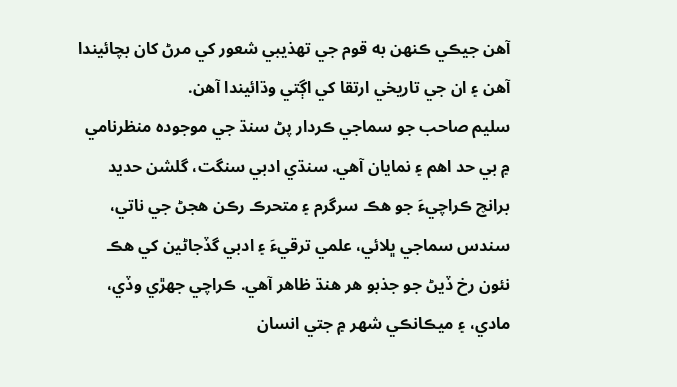آهن جيڪي ڪنھن به قوم جي تھذيبي شعور کي مرڻ کان بچائيندا آهن ۽ ان جي تاريخي ارتقا کي اڳتي وڌائيندا آهن.
سليم صاحب جو سماجي ڪردار پڻ سنڌ جي موجوده منظرنامي ۾ بي حد اهم ۽ نمايان آهي. سنڌي ادبي سنگت، گلشن حديد برانچ ڪراچيءَ جو هڪ سرگرم ۽ متحرڪ رڪن هجڻ جي ناتي، سندس سماجي ڀلائي، علمي ترقيءَ ۽ ادبي گڏجاڻين کي هڪ نئون رخ ڏيڻ جو جذبو هر هنڌ ظاهر آهي. ڪراچي جھڙي وڏي، مادي، ۽ ميڪانڪي شھر ۾ جتي انسان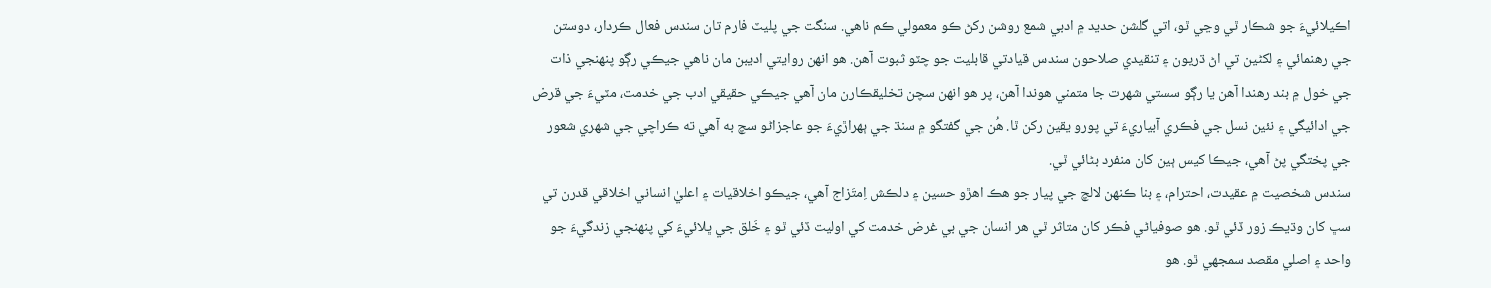اڪيلائيءَ جو شڪار ٿي وڃي ٿو، اتي گلشن حديد ۾ ادبي شمع روشن رکڻ ڪو معمولي ڪم ناهي. سنگت جي پليٽ فارم تان سندس فعال ڪردار، دوستن جي رهنمائي ۽ لکڻين تي اڻ ڌريون ۽ تنقيدي صلاحون سندس قيادتي قابليت جو چٽو ثبوت آهن. هو انھن روايتي اديبن مان ناهي جيڪي رڳو پنھنجي ذات جي خول ۾ بند رهندا آهن يا رڳو سستي شهرت جا متمني هوندا آهن، پر هو انھن سچن تخليقڪارن مان آهي جيڪي حقيقي ادب جي خدمت، مٽيءَ جي قرض جي ادائيگي ۽ نئين نسل جي فڪري آبياريءَ تي پورو يقين رکن ٿا. هُن جي گفتگو ۾ سنڌ جي ٻھراڙيءَ جو عاجزاڻو سچ به آهي ته ڪراچي جي شھري شعور جي پختگي پڻ آهي، جيڪا کيس ٻين کان منفرد بڻائي ٿي.
سندس شخصيت ۾ عقيدت، احترام، ۽ بنا ڪنھن لالچ جي پيار جو هڪ اهڙو حسين ۽ دلڪش اِمتَزاج آهي، جيڪو اخلاقيات ۽ اعليٰ انساني اخلاقي قدرن تي سڀ کان وڌيڪ زور ڏئي ٿو. هو صوفياڻي فڪر کان متاثر ٿي هر انسان جي بي غرض خدمت کي اوليت ڏئي ٿو ۽ خَلق جي ڀلائيءَ کي پنھنجي زندگيءَ جو واحد ۽ اصلي مقصد سمجهي ٿو. هو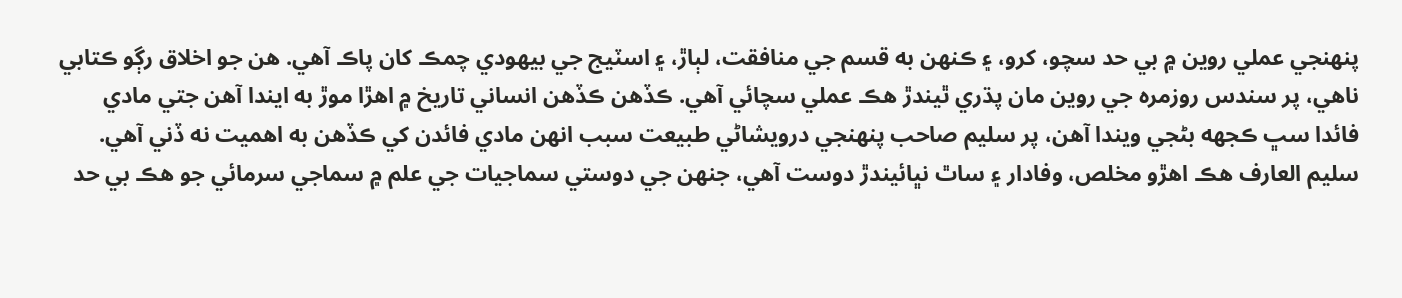پنھنجي عملي روين ۾ بي حد سچو، کرو، ۽ ڪنھن به قسم جي منافقت، لٻاڙ، ۽ اسٽيج جي بيھودي چمڪ کان پاڪ آهي. هن جو اخلاق رڳو ڪتابي ناهي، پر سندس روزمره جي روين مان پڌري ٿيندڙ هڪ عملي سچائي آهي. ڪڏهن ڪڏهن انساني تاريخ ۾ اهڙا موڙ به ايندا آهن جتي مادي فائدا سڀ ڪجهه بڻجي ويندا آهن، پر سليم صاحب پنھنجي درويشاڻي طبيعت سبب انھن مادي فائدن کي ڪڏهن به اهميت نه ڏني آهي.
سليم العارف هڪ اهڙو مخلص، وفادار ۽ ساٿ نڀائيندڙ دوست آهي، جنھن جي دوستي سماجيات جي علم ۾ سماجي سرمائي جو هڪ بي حد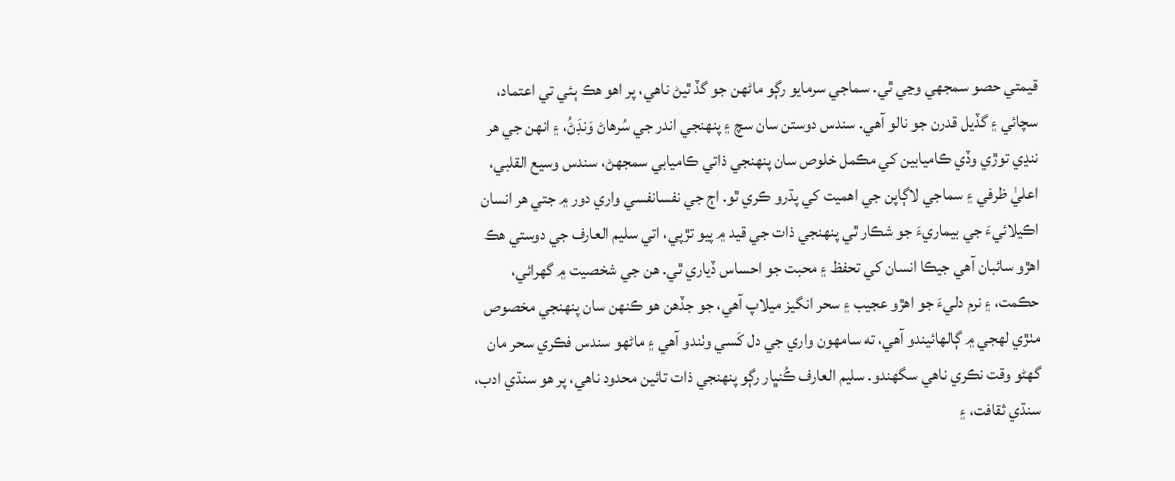قيمتي حصو سمجهي وڃي ٿي. سماجي سرمايو رڳو ماڻهن جو گڏ ٿيڻ ناهي، پر اهو هڪ ٻئي تي اعتماد، سچائي ۽ گڏيل قدرن جو نالو آهي. سندس دوستن سان سچ ۽ پنھنجي اندر جي سُرهاڻ وَنڊَڻُ، ۽ انھن جي هر ننڍي توڙي وڏي ڪاميابين کي مڪمل خلوص سان پنھنجي ذاتي ڪاميابي سمجهڻ، سندس وسيع القلبي، اعليٰ ظرفي ۽ سماجي لاڳاپن جي اهميت کي پڌرو ڪري ٿو. اڄ جي نفسانفسي واري دور ۾ جتي هر انسان اڪيلائيءَ جي بيماريءَ جو شڪار ٿي پنھنجي ذات جي قيد ۾ پيو تڙپي، اتي سليم العارف جي دوستي هڪ اهڙو سائبان آهي جيڪا انسان کي تحفظ ۽ محبت جو احساس ڏياري ٿي. هن جي شخصيت ۾ گھرائي، حڪمت، ۽ نرم دليءَ جو اهڙو عجيب ۽ سحر انگيز ميلاپ آهي، جو جڏهن هو ڪنھن سان پنھنجي مخصوص مٺڙي لھجي ۾ ڳالھائيندو آهي، ته سامهون واري جي دل کَسي وٺندو آهي ۽ ماڻهو سندس فڪري سحر مان گهڻو وقت نڪري ناهي سگهندو. سليم العارف ڪُنڀار رڳو پنھنجي ذات تائين محدود ناهي، پر هو سنڌي ادب، سنڌي ثقافت، ۽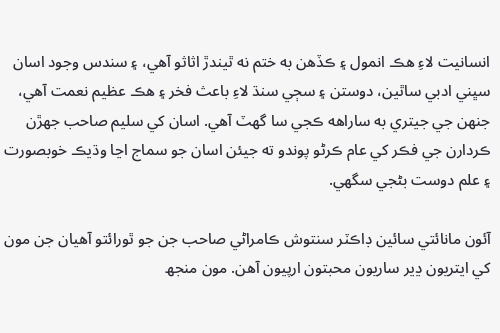انسانيت لاءِ هڪ انمول ۽ ڪڏهن به ختم نه ٿيندڙ اثاثو آهي، ۽ سندس وجود اسان سڀني ادبي ساٿين، دوستن ۽ سڄي سنڌ لاءِ باعث فخر ۽ هڪ عظيم نعمت آهي، جنھن جي جيتري به ساراهه ڪجي سا گهٽ آهي. اسان کي سليم صاحب جھڙن ڪردارن جي فڪر کي عام ڪرڻو پوندو ته جيئن اسان جو سماج اڃا وڌيڪ خوبصورت ۽ علم دوست بڻجي سگهي.

آئون مانائتي سائين ڊاڪٽر سنتوش ڪامراڻي صاحب جن جو ٿورائتو آهيان جن مون کي ايتريون ڍير ساريون محبتون ارپيون آھن. مون منجھ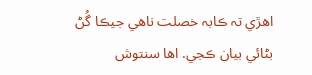اھڙي تہ ڪابہ خصلت ناهي جيڪا گُڻ بڻائي بيان ڪجي. اھا سنتوش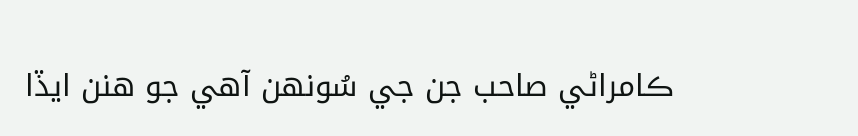ڪامراڻي صاحب جن جي سُونھن آهي جو ھنن ايڏا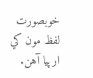خوبصورت لفظ مون کي ارپيا آهن.